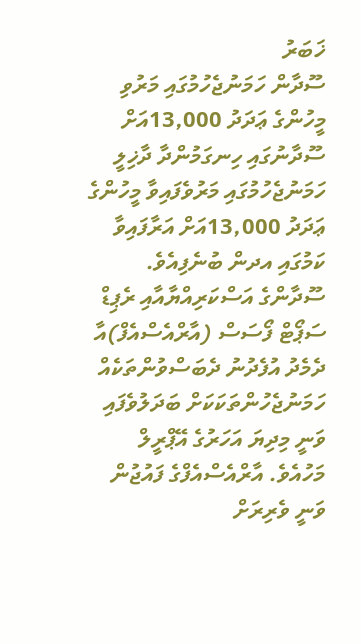ޚަބަރު
ސޫދާން ހަމަނުޖެހުމުގައި މަރުވި މީހުންގެ ޢަދަދު 13,000އަށް
ސޫދާނުގައި ހިނގަމުންދާ ދާޚިލީ ހަމަނުޖެހުމުގައި މަރުވެފައިވާ މީހުންގެ ޢަދަދު 13,000އަށް އަރާފައިވާ ކަމުގައި އދން ބުނެފިއެވެ. ސޫދާންގެ އަސްކަރިއްޔާއާއި ރެޕިޑް ސަޕޯޓް ފޯސަސް (އާރްއެސްއެފް)އާ ދެމެދު އުފެދުނު ދެބަސްވުންތަކެއް ހަމަނުޖެހުންތަކަކަށް ބަދަލުވެފައި ވަނީ މިދިޔަ އަހަރުގެ އޭޕްރީލް މަހުއެވެ. އާރްއެސްއެފްގެ ފައުޖުން ވަނީ ވެރިރަށް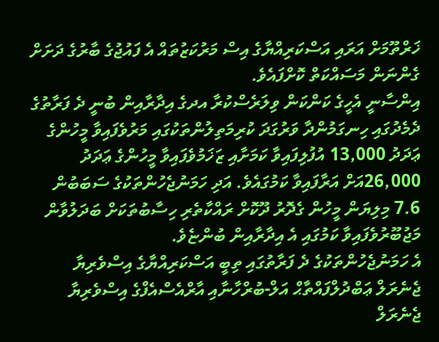ޚަރްތޫމަށް އަރައި އަސްކަރިއްޔާގެ އިސް މަރުކަޒުތައް އެ ފައުޖުގެ ބާރުގެ ދަށަށް ގެންނަން މަސައްކަތް ކޮށްފައެވެ.
އިންސާނީ އެހީގެ ކަންކަން ވިލަރެސްކުރާ އދގެ އިދާރާއިން ބުނީ ދެ ފަރާތުގެ ދެމެދުގައި ހިނގަމުންދާ ވަރުގަދަ ކުރިމަތިލުންތަކުގައި މަރުވެފައިވާ މީހުންގެ ޢަދަދު 13,000 އުފުލިފައިވާ ކަމަށާއި ޒަޚަމުވެފައިވާ މީހުންގެ ޢަދަދު 26,000އަށް އަރާފައިވާ ކަމުގައެވެ. އަދި ހަމަނުޖެހުންތަކުގެ ސަބަބުން 7.6 މިލިޔަން މީހުން ގެދޮރު ދޫކޮށް ރައްކާތެރި ހިސާބުތަކަށް ބަދަލުވާން މަޖުބޫރުވެފައިވާ ކަމުގައި އެ އިދާރާއިން ބުންޏެވެ.
އެ ހަމަނުޖެހުންތަކުގެ ދެ ފަރާތުގައި ތިބީ އަސްކަރިއްޔާގެ އިސްވެރިޔާ ޖެނެރަލް ޢަބްދުލްފައްތާޙް އަލް-ބުރްހާނާއި އާރްއެސްއެފްގެ އިސްވެރިޔާ ޖެނެރަލް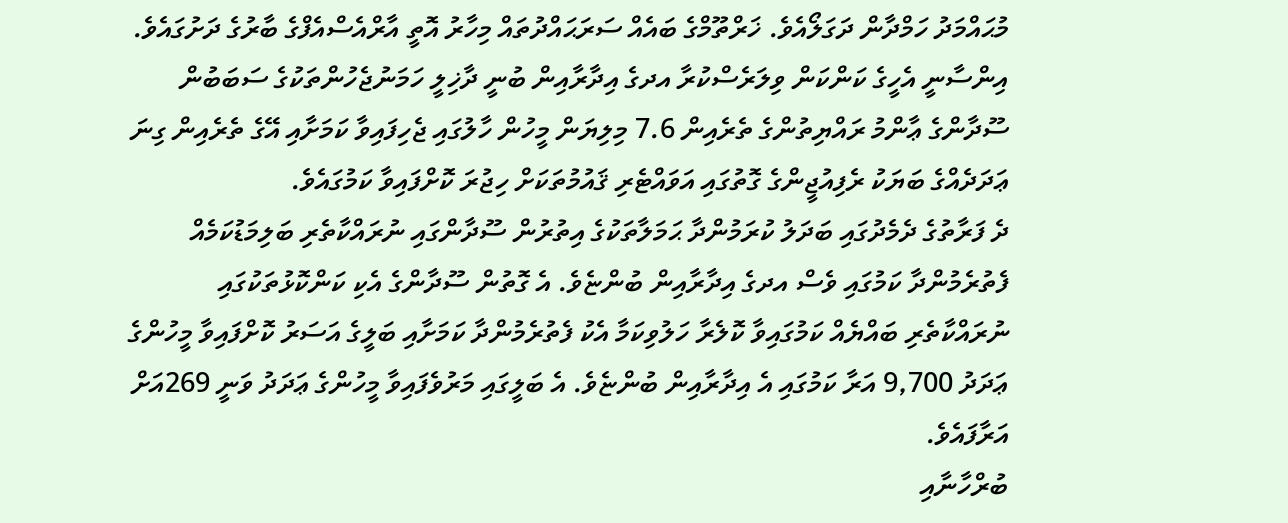މުޙައްމަދު ހަމްދާން ދަގަލޯއެވެ. ޚަރްތޫމްގެ ބައެއް ސަރަޙައްދުތައް މިހާރު އޮތީ އާރްއެސްއެފްގެ ބާރުގެ ދަށުގައެވެ.
އިންސާނީ އެހީގެ ކަންކަން ވިލަރެސްކުރާ އދގެ އިދާރާއިން ބުނީ ދާޚިލީ ހަމަނުޖެހުންތަކުގެ ސަބަބުން ސޫދާންގެ ޢާންމު ރައްޔިތުންގެ ތެރެއިން 7.6 މިލިޔަން މީހުން ހާލުގައި ޖެހިފައިވާ ކަމަށާއި އޭގެ ތެރެއިން ގިނަ ޢަދަދެއްގެ ބަޔަކު ރެފިއުޖީންގެ ގޮތުގައި އަވައްޓެރި ޤައުމުތަކަށް ހިޖުރަ ކޮށްފައިވާ ކަމުގައެވެ.
ދެ ފަރާތުގެ ދެމެދުގައި ބަދަލު ކުރަމުންދާ ޙަމަލާތަކުގެ އިތުރުން ސޫދާންގައި ނުރައްކާތެރި ބަލިމަޑުކަމެއް ފެތުރެމުންދާ ކަމުގައި ވެސް އދގެ އިދާރާއިން ބުންޏެވެ. އެ ގޮތުން ސޫދާންގެ އެކި ކަންކޮޅުތަކުގައި ނުރައްކާތެރި ބައްޔެއް ކަމުގައިވާ ކޮލެރާ ހަލުވިކަމާ އެކު ފެތުރެމުންދާ ކަމަށާއި ބަލީގެ އަސަރު ކޮށްފައިވާ މީހުންގެ ޢަދަދު 9,700 އަރާ ކަމުގައި އެ އިދާރާއިން ބުންޏެވެ. އެ ބަލީގައި މަރުވެފައިވާ މީހުންގެ ޢަދަދު ވަނީ 269އަށް އަރާފައެވެ.
ބުރްހާނާއި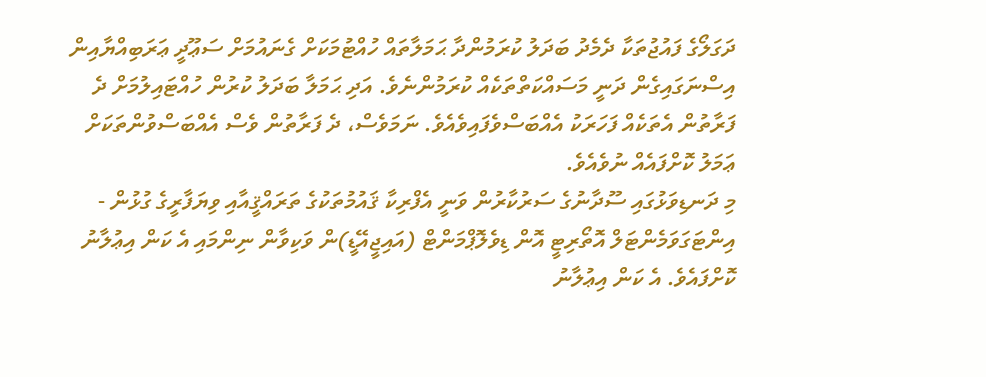ދަގަލޯގެ ފައުޖުތަކާ ދެމެދު ބަދަލު ކުރަމުންދާ ޙަމަލާތައް ހުއްޓުމަކަށް ގެނައުމަށް ސަޢޫދީ ޢަރަބިއްޔާއިން އިސްނަގައިގެން ދަނީ މަސައްކަތްތަކެއް ކުރަމުންނެވެ. އަދި ޙަމަލާ ބަދަލު ކުރުން ހުއްޓައިލުމަށް ދެ ފަރާތުން އެތަކެއް ފަހަރަކު އެއްބަސްވެފައިވެއެވެ. ނަމަވެސް، ދެ ފަރާތުން ވެސް އެއްބަސްވުންތަކަށް ޢަމަލު ކޮށްފައެއް ނުވެއެވެ.
މި ދަނޑިވަޅުގައި ސޫދާނުގެ ސަރުކާރުން ވަނީ އެފްރިކާ ޤައުމުތަކުގެ ތަރައްޤީއާއި ވިޔަފާރީގެ ގުޅުން - އިންޓަގަވަމެންޓަލް އޮތޯރިޓީ އޮން ޑިވެލޮޕްމަންޓް (އައިޖީއޭޑީ)ން ވަކިވާން ނިންމައި އެ ކަން އިޢުލާނު ކޮށްފައެވެ. އެ ކަން އިޢުލާނު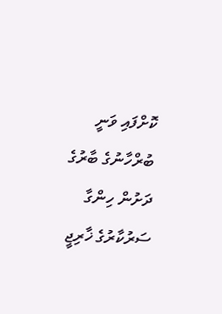ކޮށްފައި ވަނީ ބުރްހާނުގެ ބާރުގެ ދަށުން ހިންގާ ސަރުކާރުގެ ޚާރިޖީ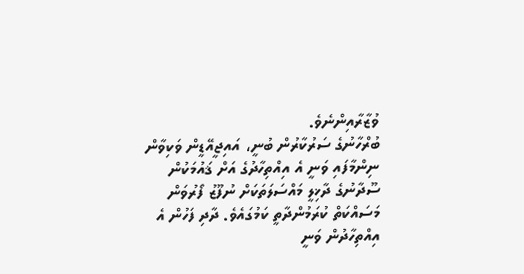ވުޒާރާއިންނެވެ.
ބުރްހާނުގެ ސަރުކާރުން ބުނީ، އައިޖީއޭޑީން ވަކިވާން ނިންމާފައި ވަނީ އެ އިއްތިހާދުގެ އަށް ޤައުމަކުން ސޫދާނުގެ ދާޚިލީ މައްސަލަތަކަށް ނުފޫޒު ފޯރުވަން މަސައްކަތް ކުރަމުންދާތީ ކަމުގައެވެ. ދާދި ފަހުން އެ އިއްތިހާދުން ވަނީ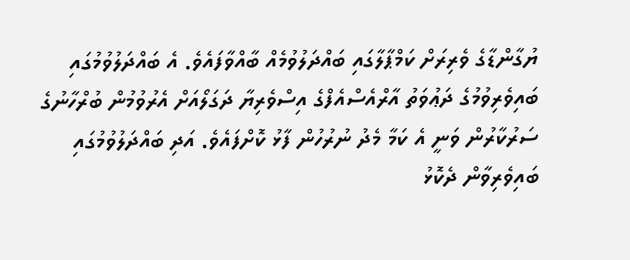ޔުގާންޑާގެ ވެރިރަށް ކަމްޕާލާގައި ބައްދަލުވުމެއް ބާއްވާފައެވެ. އެ ބައްދަލުވުމުގައި ބައިވެރިވުމުގެ ދަޢުވަތު އާރްއެސްއެފްގެ އިސްވެރިޔާ ދަގަލޯއަށް އެރުވުމުން ބުރްހާނުގެ ސަރުކާރުން ވަނީ އެ ކަމާ މެދު ނުރުހުން ފާޅު ކޮށްފައެވެ. އަދި ބައްދަލުވުމުގައި ބައިވެރިވާން ދެކޮޅު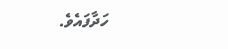ހަދާފައެވެ.